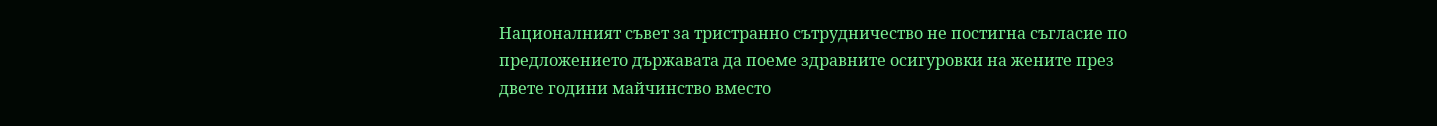Националният съвет за тристранно сътрудничество не постигна съгласие по предложението държавата да поеме здравните осигуровки на жените през двете години майчинство вместо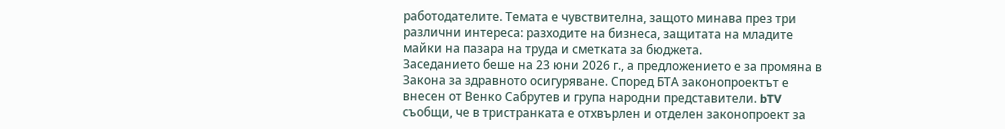работодателите. Темата е чувствителна, защото минава през три различни интереса: разходите на бизнеса, защитата на младите майки на пазара на труда и сметката за бюджета.
Заседанието беше на 23 юни 2026 г., а предложението е за промяна в Закона за здравното осигуряване. Според БТА законопроектът е внесен от Венко Сабрутев и група народни представители. bTV съобщи, че в тристранката е отхвърлен и отделен законопроект за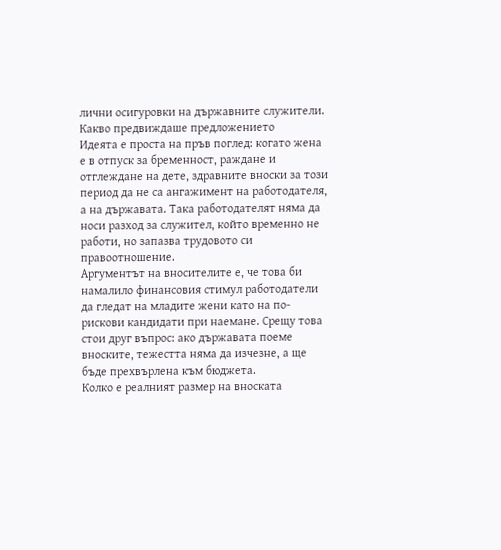лични осигуровки на държавните служители.
Какво предвиждаше предложението
Идеята е проста на пръв поглед: когато жена е в отпуск за бременност, раждане и отглеждане на дете, здравните вноски за този период да не са ангажимент на работодателя, а на държавата. Така работодателят няма да носи разход за служител, който временно не работи, но запазва трудовото си правоотношение.
Аргументът на вносителите е, че това би намалило финансовия стимул работодатели да гледат на младите жени като на по-рискови кандидати при наемане. Срещу това стои друг въпрос: ако държавата поеме вноските, тежестта няма да изчезне, а ще бъде прехвърлена към бюджета.
Колко е реалният размер на вноската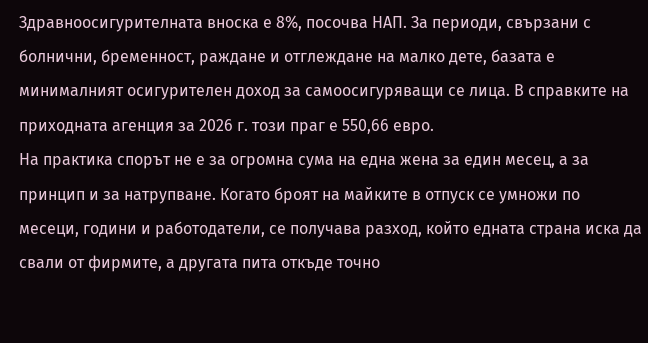Здравноосигурителната вноска е 8%, посочва НАП. За периоди, свързани с болнични, бременност, раждане и отглеждане на малко дете, базата е минималният осигурителен доход за самоосигуряващи се лица. В справките на приходната агенция за 2026 г. този праг е 550,66 евро.
На практика спорът не е за огромна сума на една жена за един месец, а за принцип и за натрупване. Когато броят на майките в отпуск се умножи по месеци, години и работодатели, се получава разход, който едната страна иска да свали от фирмите, а другата пита откъде точно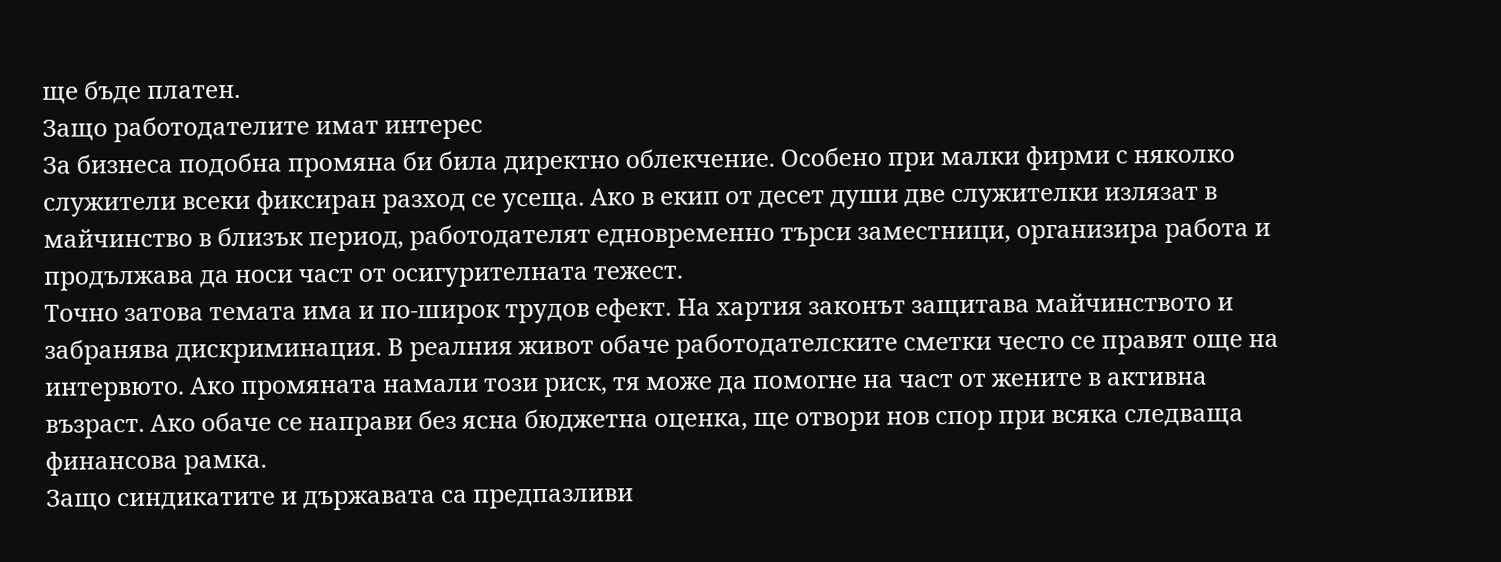ще бъде платен.
Защо работодателите имат интерес
За бизнеса подобна промяна би била директно облекчение. Особено при малки фирми с няколко служители всеки фиксиран разход се усеща. Ако в екип от десет души две служителки излязат в майчинство в близък период, работодателят едновременно търси заместници, организира работа и продължава да носи част от осигурителната тежест.
Точно затова темата има и по-широк трудов ефект. На хартия законът защитава майчинството и забранява дискриминация. В реалния живот обаче работодателските сметки често се правят още на интервюто. Ако промяната намали този риск, тя може да помогне на част от жените в активна възраст. Ако обаче се направи без ясна бюджетна оценка, ще отвори нов спор при всяка следваща финансова рамка.
Защо синдикатите и държавата са предпазливи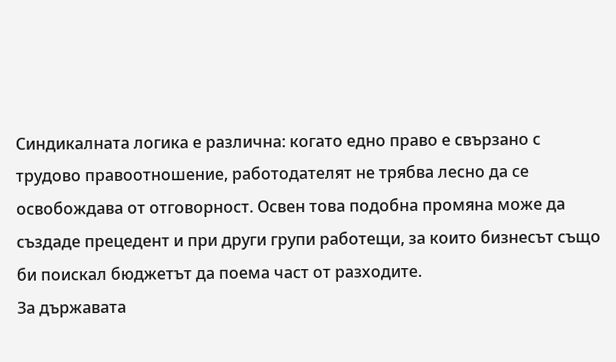Синдикалната логика е различна: когато едно право е свързано с трудово правоотношение, работодателят не трябва лесно да се освобождава от отговорност. Освен това подобна промяна може да създаде прецедент и при други групи работещи, за които бизнесът също би поискал бюджетът да поема част от разходите.
За държавата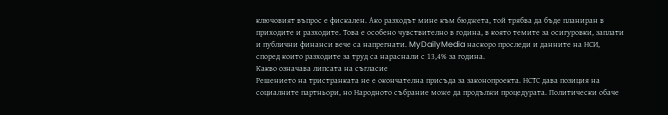ключовият въпрос е фискален. Ако разходът мине към бюджета, той трябва да бъде планиран в приходите и разходите. Това е особено чувствително в година, в която темите за осигуровки, заплати и публични финанси вече са напрегнати. MyDailyMedia наскоро проследи и данните на НСИ, според които разходите за труд са нараснали с 13,4% за година.
Какво означава липсата на съгласие
Решението на тристранката не е окончателна присъда за законопроекта. НСТС дава позиция на социалните партньори, но Народното събрание може да продължи процедурата. Политически обаче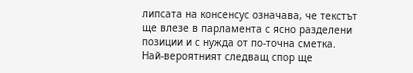липсата на консенсус означава, че текстът ще влезе в парламента с ясно разделени позиции и с нужда от по-точна сметка.
Най-вероятният следващ спор ще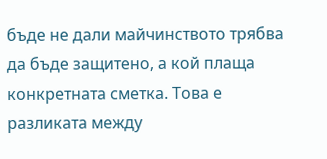бъде не дали майчинството трябва да бъде защитено, а кой плаща конкретната сметка. Това е разликата между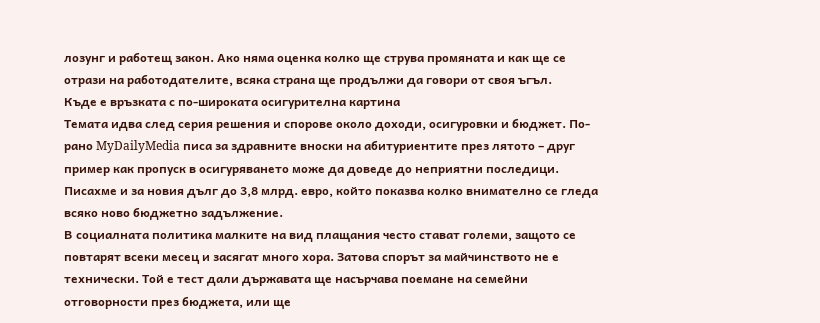лозунг и работещ закон. Ако няма оценка колко ще струва промяната и как ще се отрази на работодателите, всяка страна ще продължи да говори от своя ъгъл.
Къде е връзката с по-широката осигурителна картина
Темата идва след серия решения и спорове около доходи, осигуровки и бюджет. По-рано MyDailyMedia писа за здравните вноски на абитуриентите през лятото – друг пример как пропуск в осигуряването може да доведе до неприятни последици. Писахме и за новия дълг до 3,8 млрд. евро, който показва колко внимателно се гледа всяко ново бюджетно задължение.
В социалната политика малките на вид плащания често стават големи, защото се повтарят всеки месец и засягат много хора. Затова спорът за майчинството не е технически. Той е тест дали държавата ще насърчава поемане на семейни отговорности през бюджета, или ще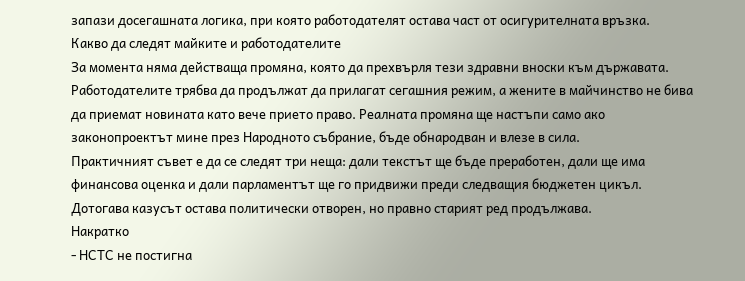запази досегашната логика, при която работодателят остава част от осигурителната връзка.
Какво да следят майките и работодателите
За момента няма действаща промяна, която да прехвърля тези здравни вноски към държавата. Работодателите трябва да продължат да прилагат сегашния режим, а жените в майчинство не бива да приемат новината като вече прието право. Реалната промяна ще настъпи само ако законопроектът мине през Народното събрание, бъде обнародван и влезе в сила.
Практичният съвет е да се следят три неща: дали текстът ще бъде преработен, дали ще има финансова оценка и дали парламентът ще го придвижи преди следващия бюджетен цикъл. Дотогава казусът остава политически отворен, но правно старият ред продължава.
Накратко
- НСТС не постигна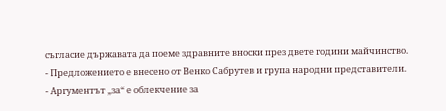съгласие държавата да поеме здравните вноски през двете години майчинство.
- Предложението е внесено от Венко Сабрутев и група народни представители.
- Аргументът „за“ е облекчение за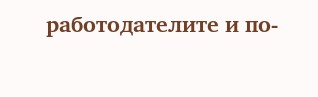работодателите и по-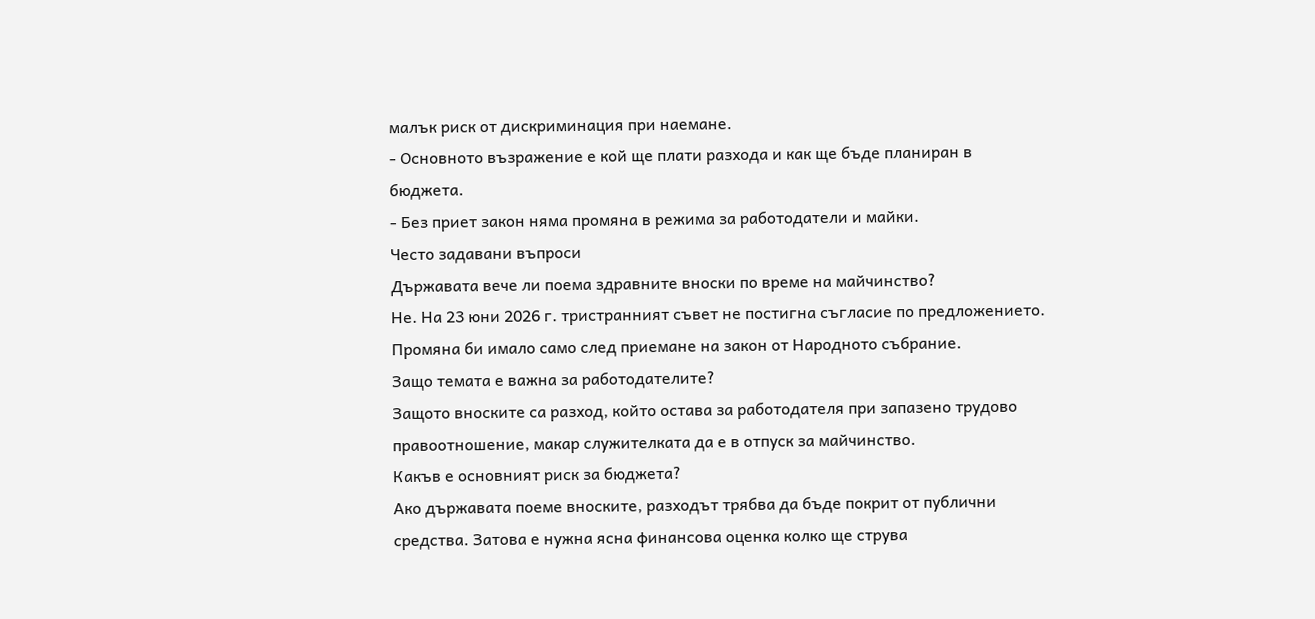малък риск от дискриминация при наемане.
- Основното възражение е кой ще плати разхода и как ще бъде планиран в бюджета.
- Без приет закон няма промяна в режима за работодатели и майки.
Често задавани въпроси
Държавата вече ли поема здравните вноски по време на майчинство?
Не. На 23 юни 2026 г. тристранният съвет не постигна съгласие по предложението. Промяна би имало само след приемане на закон от Народното събрание.
Защо темата е важна за работодателите?
Защото вноските са разход, който остава за работодателя при запазено трудово правоотношение, макар служителката да е в отпуск за майчинство.
Какъв е основният риск за бюджета?
Ако държавата поеме вноските, разходът трябва да бъде покрит от публични средства. Затова е нужна ясна финансова оценка колко ще струва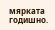мярката годишно.